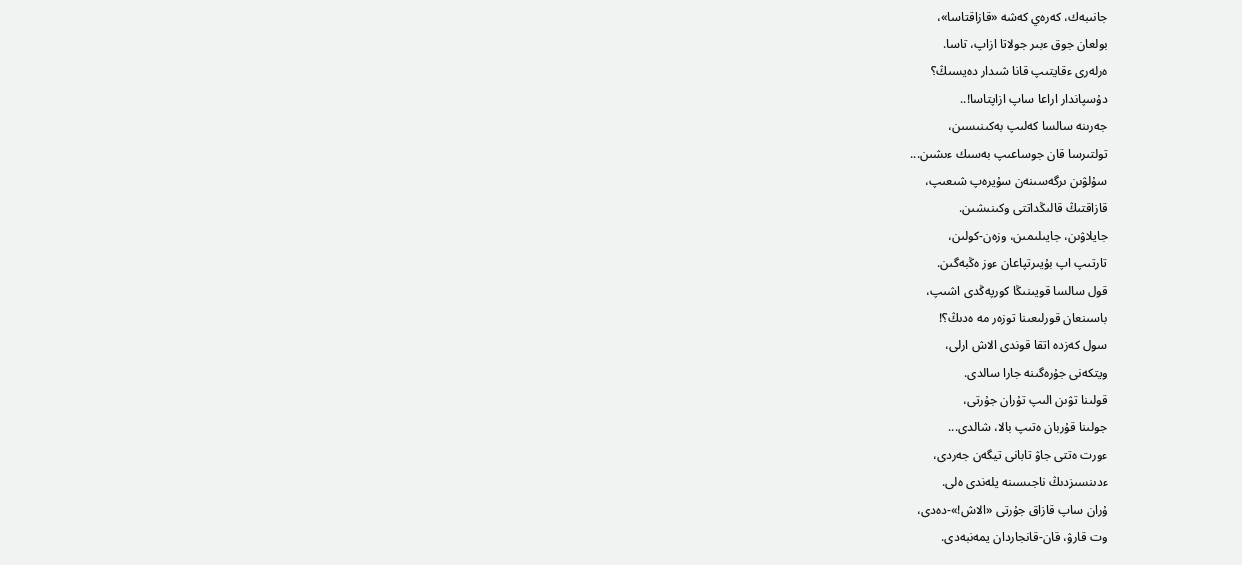جانىبەك، كەرەي كەشە «قازاقتاسا»،
بولعان جوق ءبىر جولاتا ازاپ، تاسا.
ەرلەرى ءقايتىپ قانا شىدار دەيسىڭ؟
دۇسپاندار اراعا ساپ ازاپتاسا!..
جەرىنە سالسا كەلىپ بەكىنىسىن،
تولتىرسا قان جوساعىپ بەسىك ءىشىن...
سۇلۋىن ىرگەسىنەن سۇيرەپ شىعىپ،
قازاقتىڭ قالىڭداتتى وكىنىشىن.
جايلاۋىن، جايىلىمىن، وزەن-كولىن،
تارتىپ اپ بۇيىرتپاعان ءوز ەڭبەگىن.
قول سالسا قويىنىڭا كورپەڭدى اشىپ،
باسىنعان قورلىعىنا توزەر مە ەدىڭ؟!
سول كەزدە اتقا قوندى الاش ارلى،
ويتكەنى جۇرەگىنە جارا سالدى.
قولىنا تۋىن الىپ تۇران جۇرتى،
جولىنا قۇربان ەتىپ بالا، شالدى...
ءورت ەتتى جاۋ تابانى تيگەن جەردى،
ءدىنسىزدىڭ ناجىسىنە يلەندى ەلى.
ۇران ساپ قازاق جۇرتى «الاش!»-دەدى،
وت قارۋ، قان-قانجاردان يمەنبەدى.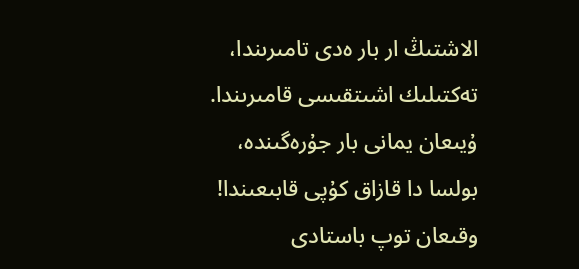الاشتىڭ ار بار ەدى تامىرىندا،
تەكتىلىك اشىتقىسى قامىرىندا.
ۇيىعان يمانى بار جۇرەگىندە،
بولسا دا قازاق كۇپى قابىعىندا!
وقىعان توپ باستادى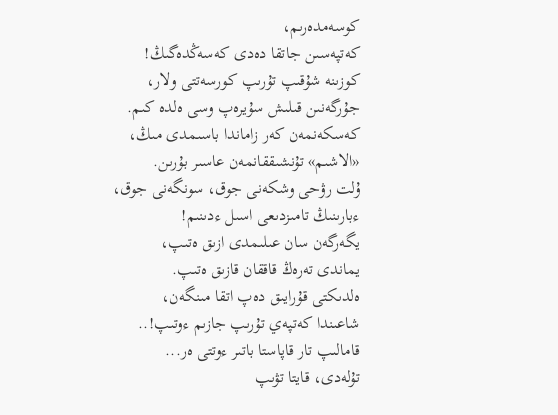كوسەمدەرىم،
كەتپەسىن جاتقا دەدى كەسەڭدەگىڭ!
كوزىنە شۇقىپ تۇرىپ كورسەتتى ولار،
جۇرگەنىن قىلىش سۇيرەپ وسى ەلدە كىم.
كەسكەنمەن كەر زاماندا باسىمدى مىڭ،
«الاشىم» تۇنشىققانمەن عاسىر بۇرىن.
ۇلت رۋحى وشكەنى جوق، سونگەنى جوق،
ءبارىنىڭ تامىزدىعى اسىل ءدىنىم!
يگەرگەن سان عىلىمدى ازىق ەتىپ،
يماندى تەرەڭ قاققان قازىق ەتىپ.
ەلدىكتى قۇرايىق دەپ اتقا مىنگەن،
شاعىندا كەتپەي تۇرىپ جازىم ءوتىپ!..
قامالىپ تار قاپاستا باتىر ءوتتى ەر...
تۇلەدى، قايتا تۋىپ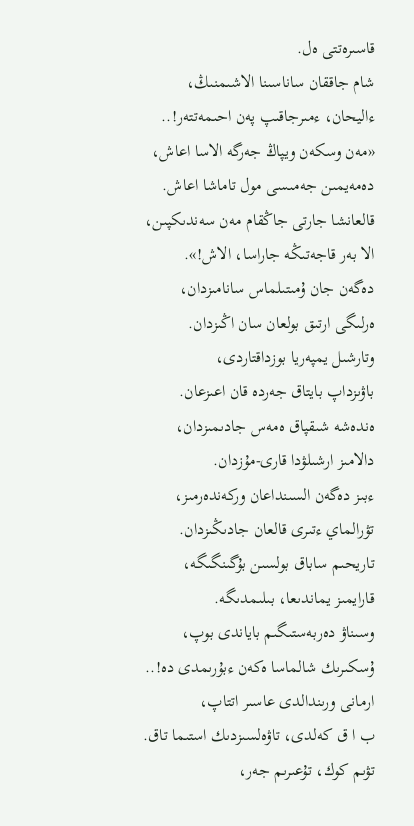قاسىرەتتى ەل.
شام جاققان ساناسىنا الاشىمنىڭ،
ءاليحان، ءمىرجاقىپ پەن احىمەتتەر!..
«مەن وسكەن ويپاڭ جەرگە الاسا اعاش،
دەمەيمىن جەمىسى مول تاماشا اعاش.
قالعانشا جارتى جاڭقام مەن سەندىكپىن،
الا بەر قاجەتىڭە جاراسا، الاش!».
دەگەن جان ۇمىتىلماس سانامىزدان،
ەرلىگى ارتىق بولعان سان اڭىزدان.
وتارشىل يمپەريا بوزداقتاردى،
باۋىزداپ بايتاق جەردە قان اعىزعان.
ەندەشە شىقپاق ەمەس جادىمىزدان،
دالامىز ارشىلۋدا قارى-مۇزدان.
ءبىز دەگەن السىنداعان وركەندەرمىز،
تۋرالماي ءتىرى قالعان جادىڭىزدان.
تاريحىم ساباق بولسىن بۇگىنگىگە،
قارايمىز يماندىعا، بىلىمدىگە.
وسىناۋ دەربەستىگىم باياندى بوپ،
ۇسكىرىك شالماسا ەكەن ءبۇرىمدى دە!..
ارمانى ورىندالدى عاسىر اتتاپ،
ب ا ق كەلدى، تاۋەلسىزدىك استىما تاق.
تۋىم كوك، تۇعىرىم جەر،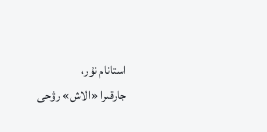استانام نۇر،
جارقىرا «الاش» رۋحى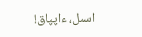اسىل، ءاپپاق!